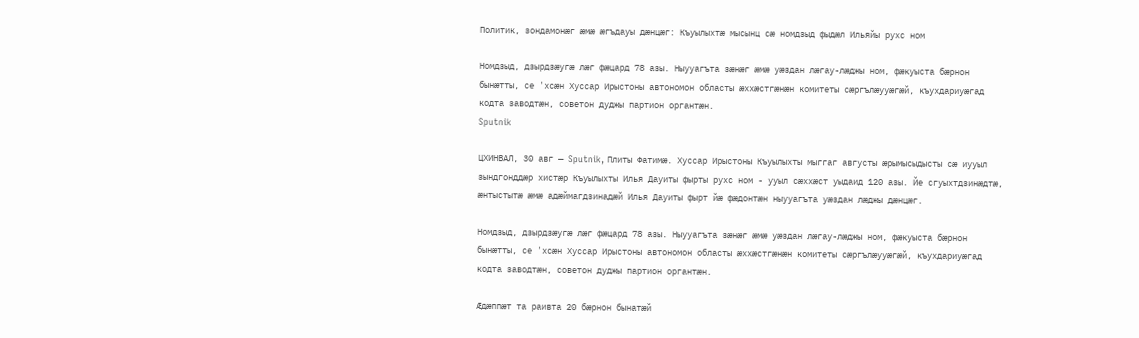Политик, зондамонӕг ӕмӕ ӕгъдауы дӕнцӕг: Къуылыхтӕ мысынц сӕ номдзыд фыдӕл Ильяйы рухс ном

Номдзыд, дзырдзӕугӕ лӕг фӕцард 78 азы. Ныууагъта зӕнӕг æмæ уӕздан лӕгау-лӕджы ном, фӕкуыста бӕрнон бынӕтты, се 'хсӕн Хуссар Ирыстоны автономон областы ӕххӕстгӕнӕн комитеты сӕргълӕууӕгӕй, къухдариуæгад кодта заводтæн, советон дуджы партион органтæн.
Sputnik

ЦХИНВАЛ, 30 авг — Sputnik, Плиты Фатимӕ. Хуссар Ирыстоны Къуылыхты мыггаг августы æрымысыдысты сӕ иууыл зындгонддӕр хистæр Къуылыхты Илья Дауиты фырты рухс ном - ууыл сӕххӕст уыдаид 120 азы. Йе сгуыхтдзинæдтæ, æнтыстытӕ æмæ адæймагдзинадæй Илья Дауиты фырт йæ фæдонтæн ныууагъта уæздан лæджы дæнцæг.

Номдзыд, дзырдзӕугӕ лӕг фӕцард 78 азы. Ныууагъта зӕнӕг æмæ уӕздан лӕгау-лӕджы ном, фӕкуыста бӕрнон бынӕтты, се 'хсӕн Хуссар Ирыстоны автономон областы ӕххӕстгӕнӕн комитеты сӕргълӕууӕгӕй, къухдариуæгад кодта заводтæн, советон дуджы партион органтæн.

Ӕдæппæт та раивта 20 бӕрнон бынатӕй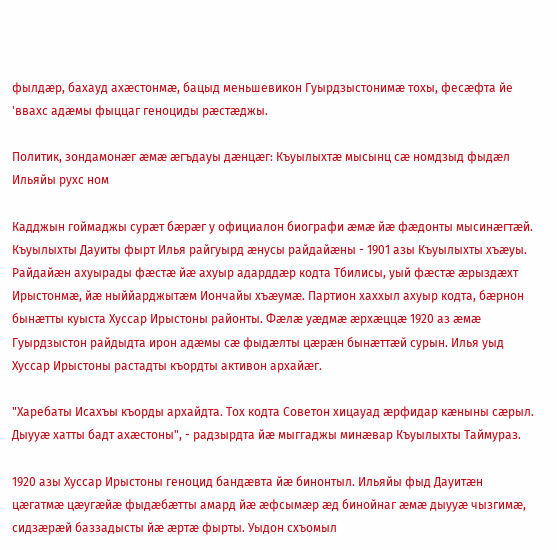фылдӕр, бахауд ахӕстонмӕ, бацыд меньшевикон Гуырдзыстонимӕ тохы, фесӕфта йе 'ввахс адӕмы фыццаг геноциды рӕстӕджы.

Политик, зондамонӕг ӕмӕ ӕгъдауы дӕнцӕг: Къуылыхтӕ мысынц сӕ номдзыд фыдӕл Ильяйы рухс ном

Кадджын гоймаджы сурӕт бӕрӕг у официалон биографи ӕмӕ йӕ фӕдонты мысинӕгтæй. Къуылыхты Дауиты фырт Илья райгуырд ӕнусы райдайӕны - 1901 азы Къуылыхты хъӕуы. Райдайӕн ахуырады фæстæ йæ ахуыр адарддæр кодта Тбилисы, уый фӕстӕ ӕрыздӕхт Ирыстонмӕ, йӕ ныййарджытӕм Иончайы хъæумæ. Партион хаххыл ахуыр кодта, бæрнон бынӕтты куыста Хуссар Ирыстоны районты. Фӕлӕ уӕдмӕ æрхæццæ 1920 аз æмæ Гуырдзыстон райдыдта ирон адæмы сæ фыдӕлты цæрæн бынæттæй сурын. Илья уыд Хуссар Ирыстоны растадты къордты активон архайӕг.

"Харебаты Исахъы къорды архайдта. Тох кодта Советон хицауад ӕрфидар кӕныны сӕрыл. Дыууӕ хатты бадт ахӕстоны", - радзырдта йӕ мыггаджы минæвар Къуылыхты Таймураз.

1920 азы Хуссар Ирыстоны геноцид бандӕвта йӕ бинонтыл. Ильяйы фыд Дауитӕн цӕгатмӕ цӕугӕйӕ фыдӕбӕтты амард йӕ ӕфсымӕр æд бинойнаг æмæ дыууæ чызгимӕ, сидзӕрӕй баззадысты йӕ æртæ фырты. Уыдон схъомыл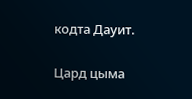кодта Дауит.

Цард цыма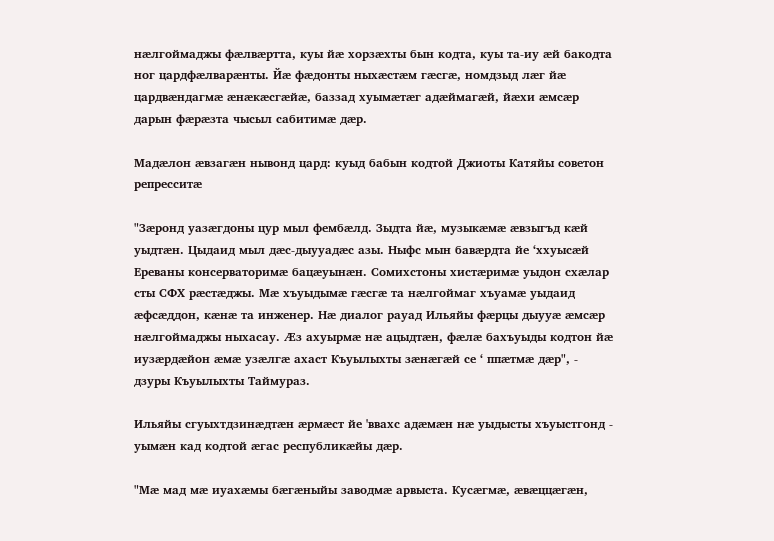нӕлгоймаджы фӕлвӕртта, куы йæ хорзӕхты бын кодта, куы та-иу ӕй бакодта ног цардфӕлварӕнты. Йӕ фӕдонты ныхӕстӕм гӕсгӕ, номдзыд лӕг йӕ цардвӕндагмӕ ӕнæкӕсгӕйӕ, баззад хуымӕтӕг адӕймагӕй, йӕхи ӕмсӕр дарын фæрæзта чысыл сабитимӕ дӕр.

Мадӕлон ӕвзагӕн нывонд цард: куыд бабын кодтой Джиоты Катяйы советон репресситӕ

"Зӕронд уазӕгдоны цур мыл фембӕлд. Зыдта йӕ, музыкӕмӕ æвзыгъд кæй уыдтæн. Цыдаид мыл дæс-дыууадæс азы. Ныфс мын бавæрдта йе ʻххуысӕй Ереваны консерваторимӕ бацæуынæн. Сомихстоны хистӕримӕ уыдон схӕлар сты СФХ рӕстӕджы. Мӕ хъуыдымæ гæсгæ та нӕлгоймаг хъуамæ уыдаид ӕфсӕддон, кæнæ та инженер. Нӕ диалог рауад Ильяйы фæрцы дыууӕ ӕмсӕр нӕлгоймаджы ныхасау. Ӕз ахуырмӕ нӕ ацыдтӕн, фӕлӕ бахъуыды кодтон йӕ иузӕрдӕйон æмæ узæлгæ ахаст Къуылыхты зӕнӕгӕй се ʻ ппæтмæ дæр", - дзуры Къуылыхты Таймураз.

Ильяйы сгуыхтдзинӕдтӕн ӕрмӕст йе 'ввахс адӕмӕн нӕ уыдысты хъуыстгонд - уымӕн кад кодтой ӕгас республикӕйы дӕр.

"Мӕ мад мӕ иуахӕмы бӕгӕныйы заводмӕ арвыста. Кусæгмæ, æвӕццӕгӕн,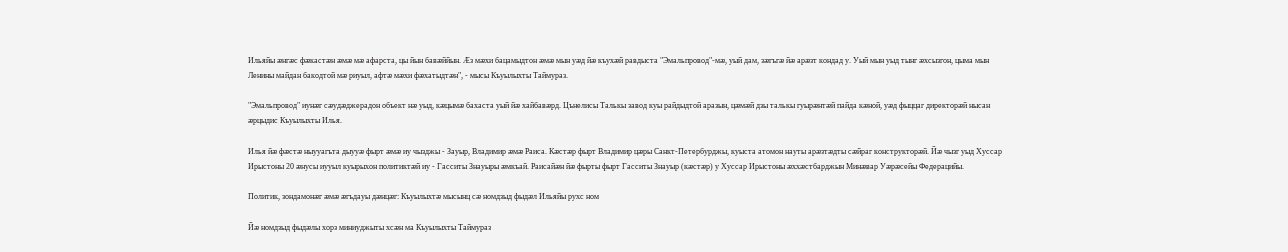Ильяйы ӕнгӕс фӕкастӕн ӕмӕ мӕ афарста, цы йын бавӕййын. Æз мæхи бацамыдтон æмæ мын уæд йӕ къухӕй равдыста "Эмальпровод"-мӕ, уый дам, зӕгъгӕ йӕ арӕзт кондад у. Уый мын уыд тынг æхсызгон, цыма мын Ленины майдан бакодтой мӕ риуыл, афтӕ мӕхи фӕхатыдтӕн", - мысы Къуылыхты Таймураз.

"Эмальпровод" иунӕг сӕудӕджерадон объект нӕ уыд, кӕцымӕ бахаста уый йӕ хайбавӕрд. Цънелисы Талькы завод куы райдыдтой аразын, цæмæй дзы талькы гуырӕнтæй пайда кæной, уæд фыццаг директорæй нысан æрцыдис Къуылыхты Илья.

Илья йæ фæстæ ныууагъта дыууӕ фырт ӕмӕ иу чызджы - Зауыр, Владимир ӕмӕ Раиса. Кӕстӕр фырт Владимир цӕры Санкт-Петербурджы, куыста атомон науты арæзтæдты сӕйраг конструкторæй. Йӕ чызг уыд Хуссар Ирыстоны 20 ӕнусы иууыл куырыхон политиктӕй иу - Гасситы Знауыры æмкъай. Раисайæн йӕ фырты фырт Гасситы Знауыр (кæстæр) у Хуссар Ирыстоны æххæстбарджын Минæвар Уæрæсейы Федерацийы.

Политик, зондамонӕг ӕмӕ ӕгъдауы дӕнцӕг: Къуылыхтӕ мысынц сӕ номдзыд фыдӕл Ильяйы рухс ном

Йӕ номдзыд фыдӕлы хорз миниуджыты хсӕн ма Къуылыхты Таймураз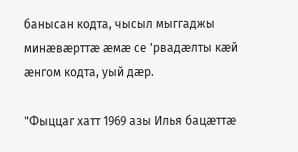банысан кодта, чысыл мыггаджы минӕвӕрттӕ ӕмӕ се 'рвадӕлты кӕй ӕнгом кодта, уый дӕр.

"Фыццаг хатт 1969 азы Илья бацӕттӕ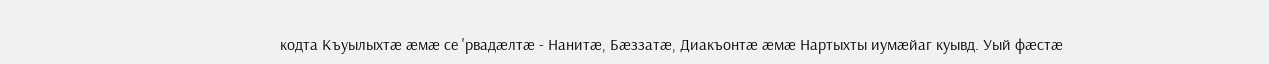кодта Къуылыхтӕ ӕмӕ се 'рвадӕлтӕ - Нанитӕ, Бӕззатӕ, Диакъонтæ ӕмӕ Нартыхты иумӕйаг куывд. Уый фæстæ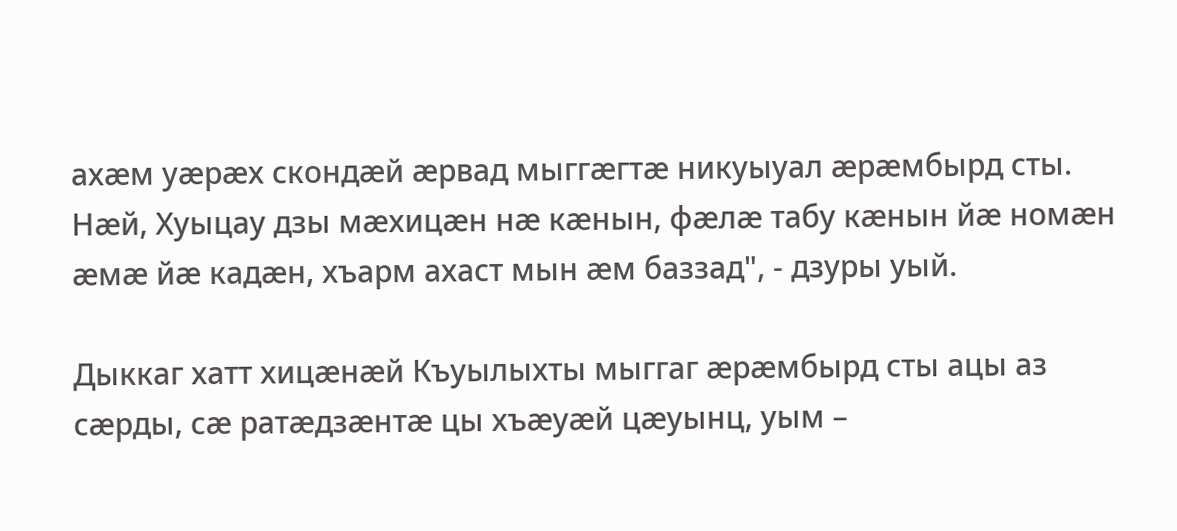ахæм уæрæх скондæй æрвад мыггæгтæ никуыуал æрæмбырд сты. Нӕй, Хуыцау дзы мæхицæн нæ кæнын, фӕлӕ табу кӕнын йӕ номæн ӕмӕ йӕ кадӕн, хъарм ахаст мын æм баззад", - дзуры уый.

Дыккаг хатт хицӕнӕй Къуылыхты мыггаг ӕрӕмбырд сты ацы аз сӕрды, сӕ ратӕдзӕнтӕ цы хъӕуӕй цӕуынц, уым –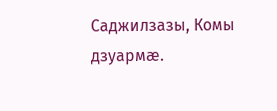Саджилзазы, Комы дзуармӕ.